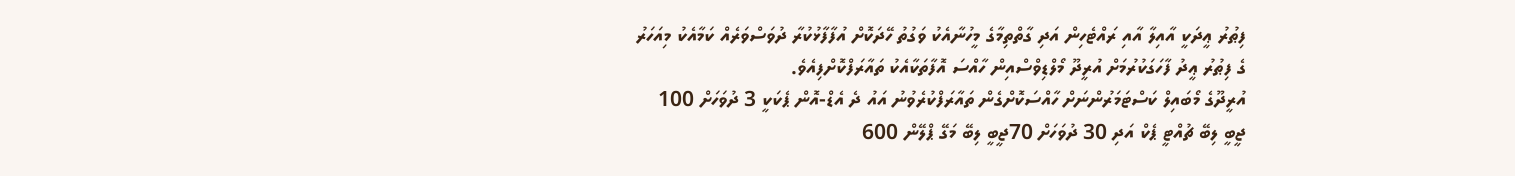ފިޠުރު ޢީދަކީ އާއިލާ އާއި ރައްޓެހިން އަދި ގާތްތިމާގެ މީހުނާއެކު ވަގުތު ހޭދަކޮށް އުފާފާޅުކުރާ ދުވަސްވަރެއް ކަމާއެކު މިއަހަރު ގެ ފިޠުރު ޢީދު ފާހަގަކުރުމަށް އުރީދޫ މޯލްޑިވްސްއިން ހާއްސަ އޮފާތަކާއެކު ތައާރަފްކޮށްފިއެވެ.
އުރީދޫގެ މޯބައިލް ކަސްޓަމަރުންނަށް ހާއްސަކޮށްގެން ތައާރަފްކުރެވުނު އައު ދެ އެޑް-އޮން ޕެކަކީ 3 ދުވަހަށް 100 ޖީބީ ލިބޭ ޗުއްޓީ ޕެކް އަދި 30 ދުވަހަށް 70ޖީބީ ލިބޭ މަގޭ ޕްލޭން 600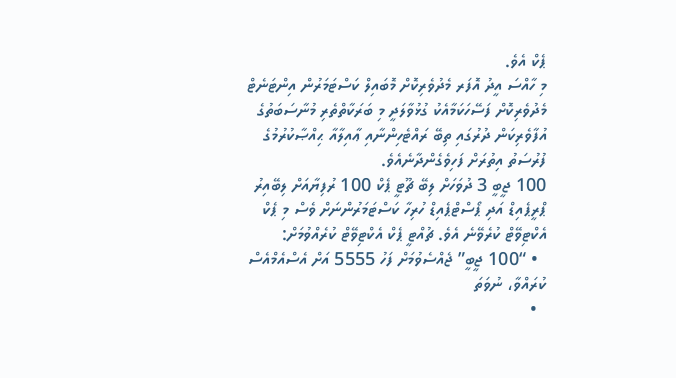ޕެކް އެވެ.
މި ހާއްސަ އީދު އޮފަރ މެދުވެރިކޮށް މޮބައިލް ކަސްޓަމަރުން އިންޓަނެޓް މެދުވެރިކޮށް ފަސޭހަކަމާއެކު ގުޅުވާލަދީ މި ބަރަކާތްތެރި މުނާސަބަތުގެ އުފާވެރިކަން ދުރުގައި ތިބޭ ރައްޓެހިންނާއި ޢާއިލާއާ ޙިއްޞާކުރުމުގެ ފުރުސަތު އިތުރަށް ފަހިވެގެންދާނެއެވެ.
100 ޖީބީ 3 ދުވަހަށް ލިބޭ ޗޫޓީ ޕެކް 100 ރުފިޔާއަށް ލިބޭއިރު ޕްރީޕެއިޑް އަދި ޕޯސްޓްޕެއިޑް ހުރިހާ ކަސްޓަމަރުންނަށް ވެސް މި ޕެކް އެކްޓިވޭޓް ކުރެވޭނެ އެވެ. ޗުއްޓީ ޕެކް އެކްޓިވޭޓް ކުރެއްވުމަށް:
  • “100 ޖީބީ” ޖެއްސެވުމަށް ފަހު 5555 އަށް އެސްއެމްއެސް ކުރައްވާ، ނުވަތަ
  •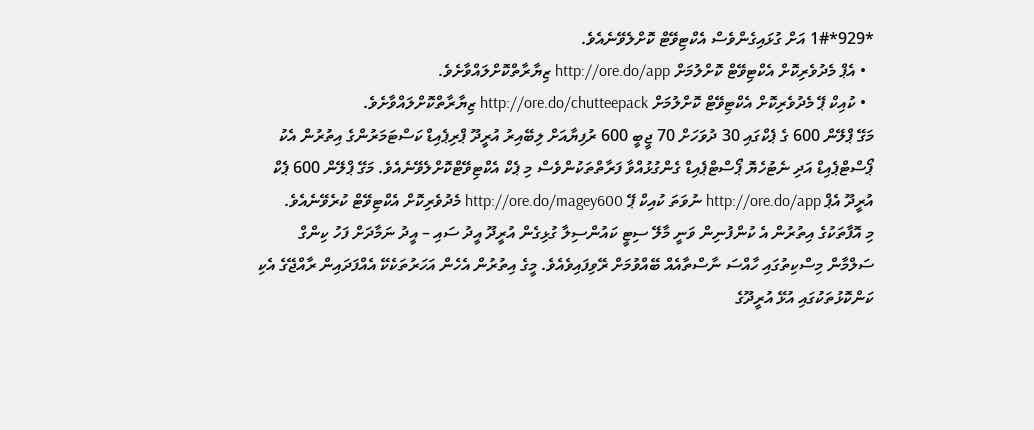*929*1# އަށް ގުޅައިގެންވެސް އެކްޓިވޭޓް ކޮށްލެވޭނެއެވެ.
  • އެޕް މެދުވެރިކޮށް އެކްޓިވޭޓް ކޮށްލުމަށް http://ore.do/app ޒިޔާރާތްކޮށްލައްވާށެވެ.
  • ކުއިކް ޕޭ މެދުވެރިކޮށް އެކްޓިވޭޓް ކޮށްލުމަށް http://ore.do/chutteepack ޒިޔާރާތްކޮށްލައްވާށެވެ.
މަގޭ ޕްލޭން 600 ގެ ޕެކްގައި 30 ދުވަހަށް 70 ޖީބީ 600 ރުފިޔާއަށް ލިބޭއިރު އުރީދޫ ޕްރިޕެއިޑް ކަސްޓަމަރުންގެ އިތުރުން އެކު ޕޯސްޓްޕެއިޑް އަދި ނެޓުހެޔޮ ޕޯސްޓްޕެއިޑް ގެންގުޅުއްވާ ފަރާތްތަކުންވެސް މި ޕެކް އެކްޓިވޭޓްކޮށްލެވޭނެއެވެ. މަގޭ ޕްލޭން 600 ޕެކް އުރީދޫ އެޕް http://ore.do/app ނުވަތަ ކުއިކް ޕޭ http://ore.do/magey600 މެދުވެރިކޮށް އެކްޓިވޭޓް ކުރެވޭނެއެވެ.
މި އޮފާތަކުގެ އިތުރުން އެ ކުންފުނިން ވަނީ މާލޭ ސިޓީ ކައުންސިލާ ގުޅިގެން އުރީދޫ އީދު ސައި – އީދު ނަމާދަށް ފަހު ކިންގް ސަލްމާން މިސްކިތުގައި ހާއްސަ ނާސްތާއެއް ބޭއްވުމަށް ރޭވިފައިވެއެވެ. މީގެ އިތުރުން އެހެން އަހަރުތަކެކޭ އެއްފަދައިން ރާއްޖޭގެ އެކި ކަންކޮޅުތަކުގައި އުޅޭ އުރީދޫގެ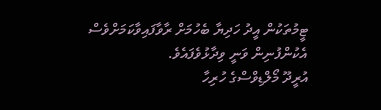ޓީމުތަކުން އީދު ހަދިޔާ ބެހުމަށް ރާވާފައިވާކަމަށްވެސް އެކުންފުނިން ވަނީ ވިދާޅުވެފައެވެ.
އުރީދޫ މޯލްޑިވްސްގެ ހުރިހާ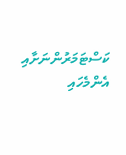ކަސްޓަމަރުންނަށާއި އެންމެހައި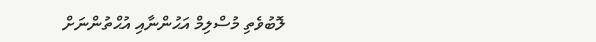ލޮބުވެތި މުސްލިމް އަޙުންނާއި އުޙްތުންނަށް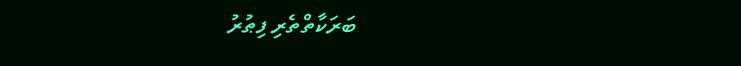ބަރަކާތްތެރި ފިޠުރު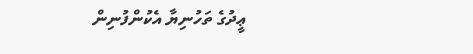ޢީދުގެ ތަހުނިޔާ އެކުންފުނިން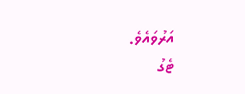އަރުވައެވެ.
ޓެގު